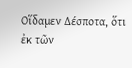Οἵδαμεν Δέσποτα, ὅτι ἐκ τῶν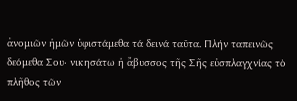ἀνομιῶν ἡμῶν ὑφιστάμεθα τά δεινά ταῦτα. Πλήν ταπεινῶς δεόμεθα Σου· νικησάτω ἡ ἄβυσσος τῆς Σῆς εὐσπλαγχνίας τὸ πλῆθος τῶν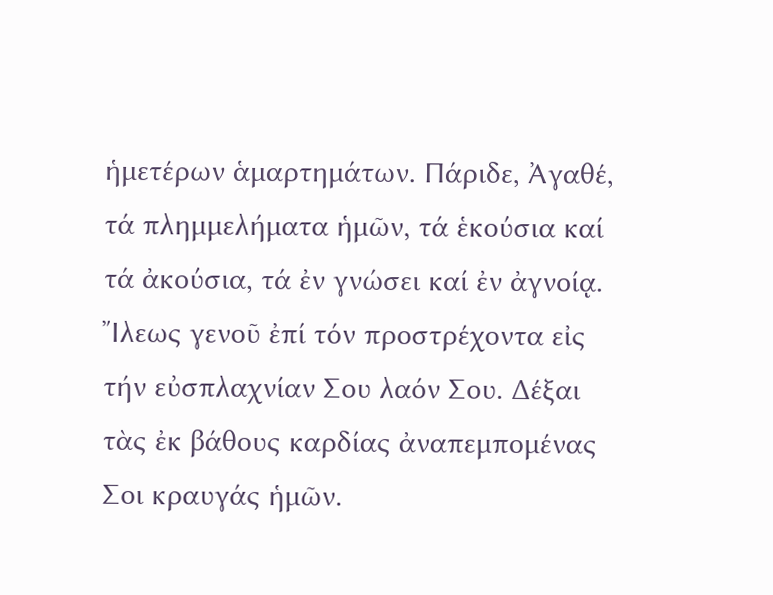ἡμετέρων ἁμαρτημάτων. Πάριδε, Ἀγαθέ, τά πλημμελήματα ἡμῶν, τά ἑκούσια καί τά ἀκούσια, τά ἐν γνώσει καί ἐν ἀγνοίᾳ. Ἴλεως γενοῦ ἐπί τόν προστρέχοντα εἰς τήν εὐσπλαχνίαν Σου λαόν Σου. Δέξαι τὰς ἐκ βάθους καρδίας ἀναπεμπομένας Σοι κραυγάς ἡμῶν.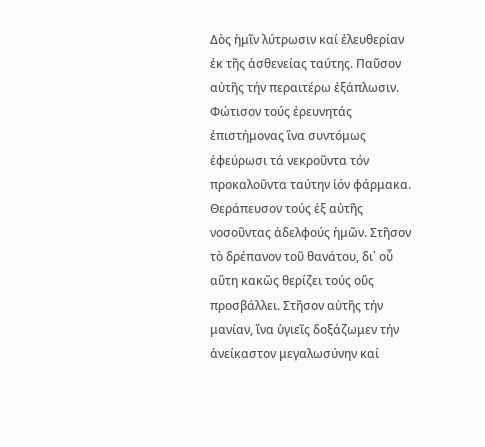Δὸς ἡμῖν λύτρωσιν καί ἐλευθερίαν ἐκ τῆς ἀσθενείας ταύτης. Παῦσον αὐτῆς τήν περαιτέρω ἐξάπλωσιν. Φώτισον τούς ἐρευνητάς ἐπιστήμονας ἵνα συντόμως ἐφεύρωσι τά νεκροῦντα τόν προκαλοῦντα ταύτην ἰόν φάρμακα. Θεράπευσον τούς ἐξ αὐτῆς νοσοῦντας ἀδελφούς ἡμῶν. Στῆσον τὸ δρέπανον τοῦ θανάτου, δι᾿ οὗ αὕτη κακῶς θερίζει τούς οὕς προσβάλλει. Στῆσον αὐτῆς τήν μανίαν, ἵνα ὑγιεῖς δοξάζωμεν τήν ἀνείκαστον μεγαλωσύνην καί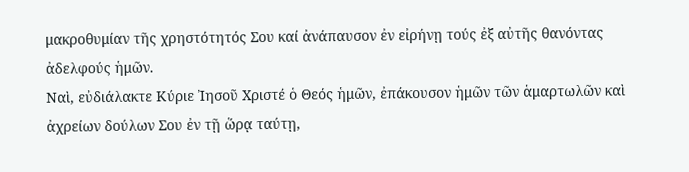μακροθυμίαν τῆς χρηστότητός Σου καί ἀνάπαυσον ἐν εἰρήνῃ τούς ἐξ αὐτῆς θανόντας ἀδελφούς ἡμῶν.
Ναὶ, εὐδιάλακτε Κύριε Ἰησοῦ Χριστέ ὁ Θεός ἡμῶν, ἐπάκουσον ἡμῶν τῶν ἁμαρτωλῶν καὶ ἀχρείων δούλων Σου ἐν τῇ ὥρᾳ ταύτῃ,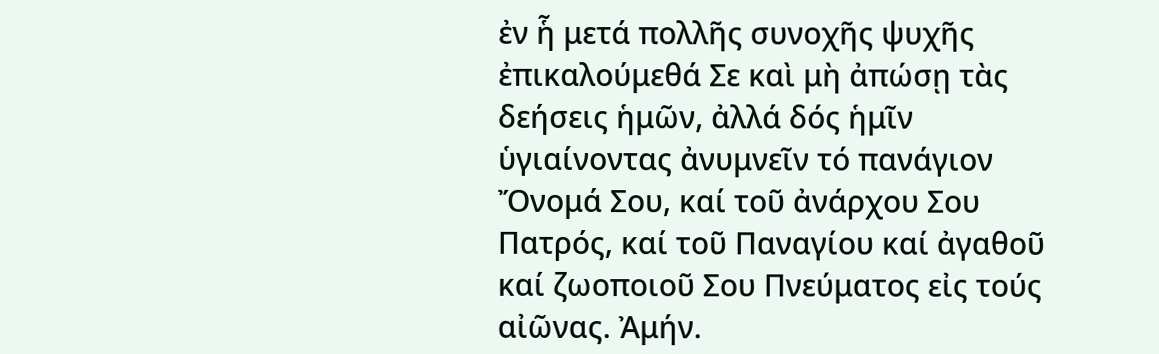ἐν ἧ μετά πολλῆς συνοχῆς ψυχῆς ἐπικαλούμεθά Σε καὶ μὴ ἀπώσῃ τὰς δεήσεις ἡμῶν, ἀλλά δός ἡμῖν ὑγιαίνοντας ἀνυμνεῖν τό πανάγιον Ὄνομά Σου, καί τοῦ ἀνάρχου Σου Πατρός, καί τοῦ Παναγίου καί ἀγαθοῦ καί ζωοποιοῦ Σου Πνεύματος εἰς τούς αἰῶνας. Ἀμήν.